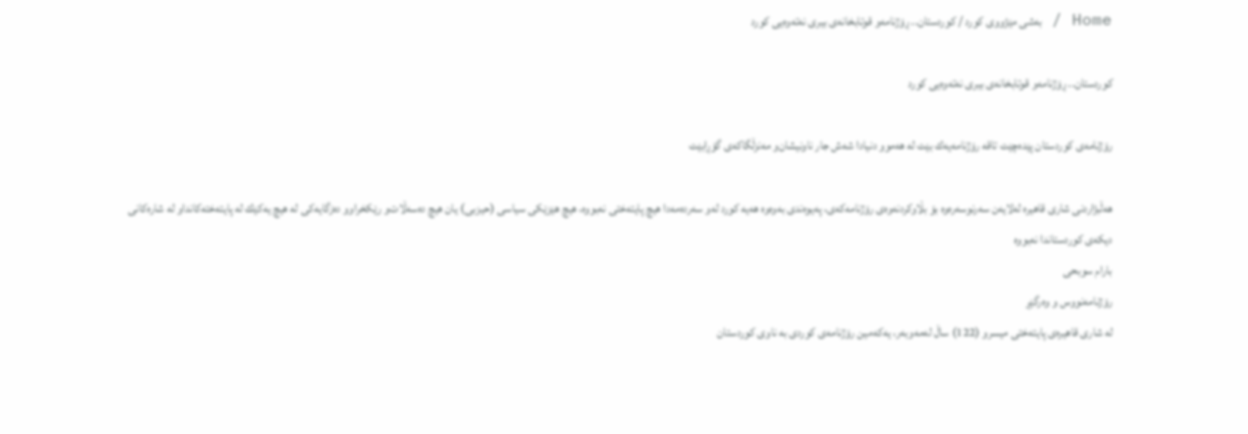Home / بەشی مێژووی كورد / كوردستان.. ڕۆژنامەو قوتابخانەی بیری نه‌ته‌وه‌یی‌ كورد

كوردستان.. ڕۆژنامەو قوتابخانەی بیری نه‌ته‌وه‌یی‌ كورد

رۆژنامه‌ی‌ كوردستان پێده‌چێت تاقه‌ رۆژنامه‌یه‌ك بێت له‌ هه‌موو دنیادا شه‌ش جار ناونیشان‌و مه‌نزڵگاكه‌ی‌ گۆڕابێت

هه‌ڵبژاردنی‌ شاری‌ قاهیره‌ له‌لایه‌ن سه‌رنوسه‌ره‌وه‌ بۆ بڵاوكردنه‌وه‌ی‌ رۆژنامه‌كه‌ی‌، په‌یوه‌ندی‌ به‌وه‌وه‌ هه‌یه‌ كورد له‌و سه‌رده‌مه‌دا هیچ پایته‌ختی‌ نه‌بووه‌، هیچ هێزێكی‌ سیاسی‌ (حیزبی‌) یان هیچ ده‌سه‌ڵات‌و رێكخراوو ده‌زگایه‌كی‌ له‌ هیچ یه‌كێك له‌ پایته‌خته‌كاندا‌و له‌ شاره‌كانی‌ دیكه‌ی‌ كوردستاندا نه‌بووه‌
بارام سوبحی
رۆژنامەنووس و وەرگێڕ
له‌ شاری‌ قاهیره‌ی‌ پایته‌ختی‌ میسرو (122) ساڵ له‌مه‌وبه‌ر، یه‌كه‌مین رۆژنامه‌ی‌ كوردی‌ به‌ ناوی‌ كوردستان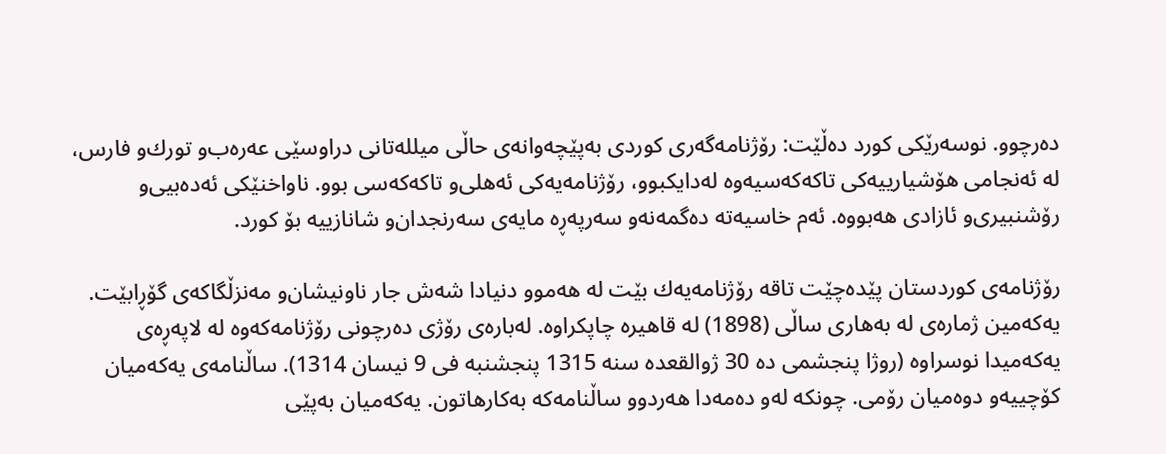ده‌رچوو. نوسه‌رێكی‌ كورد ده‌ڵێت: رۆژنامه‌گه‌ری‌ كوردی‌ به‌پێچه‌وانه‌ی‌ حاڵی‌ میلله‌تانی‌ دراوسێی‌ عه‌ره‌ب‌و تورك‌و فارس، له‌ ئه‌نجامی‌ هۆشیارییه‌كی‌ تاكه‌كه‌سیه‌وه‌ له‌دایكبوو، رۆژنامه‌یه‌كی‌ ئه‌هلی‌‌و تاكه‌كه‌سی‌ بوو. ناواخنێكی‌ ئه‌ده‌بیی‌‌و رۆشنبیری‌‌و ئازادی‌ هه‌بووه‌. ئه‌م خاسیه‌ته‌ ده‌گمه‌نه‌‌و سه‌رپه‌ڕه‌ مایه‌ی‌ سه‌رنجدان‌و شانازییه‌ بۆ كورد.

رۆژنامه‌ی‌ كوردستان پێده‌چێت تاقه‌ رۆژنامه‌یه‌ك بێت له‌ هه‌موو دنیادا شه‌ش جار ناونیشان‌و مه‌نزڵگاكه‌ی‌ گۆڕابێت. یه‌كه‌مین ژماره‌ی‌ له‌ به‌هاری‌ ساڵی‌ (1898) له‌ قاهیره‌ چاپكراوه‌. له‌باره‌ی‌ رۆژی‌ ده‌رچونی‌ رۆژنامه‌كه‌وه‌ له‌ لاپه‌ڕه‌ی‌ یه‌كه‌میدا نوسراوه‌ (روژا پنجشمی‌ ده‌ 30 ژوالقعده‌ سنه‌ 1315 پنجشنبه‌ فی‌ 9 نیسان 1314). ساڵنامه‌ی‌ یه‌كه‌میان كۆچییه‌و دوه‌میان رۆمی‌. چونكه‌ له‌و ده‌مه‌دا هه‌ردوو ساڵنامه‌كه‌ به‌كارهاتون. یه‌كه‌میان به‌پێی‌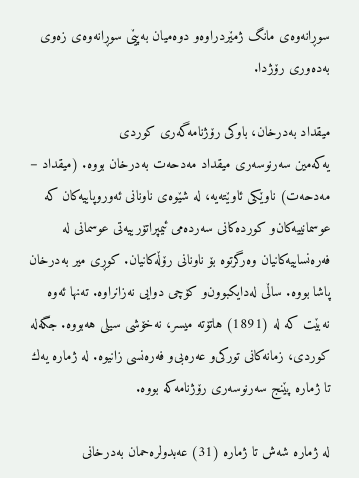سوڕانه‌وه‌ی‌ مانگ ژمێردراوه‌و دوه‌میان به‌پێی‌ سوڕانه‌وه‌ی‌ زه‌وی‌ به‌ده‌وری‌ رۆژدا.

میقداد به‌درخان، باوكی‌ رۆژنامه‌گه‌ری‌ كوردی‌
یه‌كه‌مین سه‌رنوسه‌ری‌ میقداد مه‌دحه‌ت به‌درخان بووه‌. (میقداد – مه‌دحه‌ت) ناوێكی‌ ئاوێته‌یه‌، له‌ شێوه‌ی‌ ناونانی‌ ئه‌وروپاییه‌كان كه‌ عوسمانییه‌كان‌و كورده‌كانی‌ سه‌رده‌می‌ ئیمپراتۆرییه‌تی‌ عوسمانی‌ له‌ فه‌ره‌نساییه‌كانیان وه‌رگرتوه‌ بۆ ناونانی‌ رۆڵه‌كانیان. كوڕی‌ میر به‌درخان پاشا بووه‌. ساڵی‌ له‌دایكبوون‌و كۆچی‌ دوایی‌ نه‌زانراوه‌. ته‌نها ئه‌وه‌ نه‌بێت كه‌ له‌ (1891) هاتۆته‌ میسر، نه‌خۆشی‌ سیلی‌ هه‌بووه‌. جگه‌له‌ كوردی‌، زمانه‌كانی‌ توركی‌‌و عه‌ره‌بی‌‌و فه‌ره‌نسی‌ زانیوه‌. له‌ ژماره‌ یه‌ك تا ژماره‌ پێنج سه‌رنوسه‌ری‌ رۆژنامه‌كه‌ بووه‌.

له‌ ژماره‌ شه‌ش تا ژماره‌ (31) عه‌بدولره‌حمان به‌درخانی‌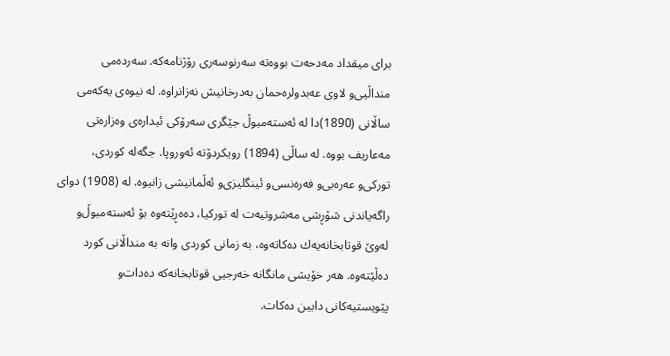برای‌ میقداد مه‌دحه‌ت بووه‌ته‌ سه‌رنوسه‌ری‌ رۆژنامه‌كه‌. سه‌رده‌می‌ منداڵیی‌‌و لاوی‌ عه‌بدولره‌حمان به‌درخانیش نه‌زانراوه‌. له‌ نیوه‌ی‌ یه‌كه‌می‌ ساڵانی‌ (1890)دا له‌ ئه‌سته‌مبوڵ جێگری‌ سه‌رۆكی‌ ئیداره‌ی‌ وه‌زاره‌تی‌ مه‌عاریف بووه‌. له‌ ساڵی‌ (1894) رویكردۆته‌ ئه‌وروپا. جگه‌له‌ كوردی‌، توركی‌‌و عه‌ره‌بی‌‌و فه‌ره‌نسی‌‌و ئینگلیزی‌‌و ئه‌ڵمانیشی‌ زانیوه‌. له‌ (1908) دوای‌ راگه‌یاندنی‌ شۆڕشی‌ مه‌شروتیه‌ت له‌ توركیا، ده‌ه‌ڕێته‌وه‌ بۆ ئه‌سته‌مبوڵ‌و له‌وێ‌ قوتابخانه‌یه‌ك ده‌كاته‌وه‌، به‌ زمانی‌ كوردی‌ وانه‌ به‌ منداڵانی‌ كورد ده‌ڵێته‌وه‌. هه‌ر خۆیشی‌ مانگانه‌ خه‌رجیی‌ قوتابخانه‌كه‌ ده‌دات‌و پێویستیه‌كانی‌ دابین ده‌كات.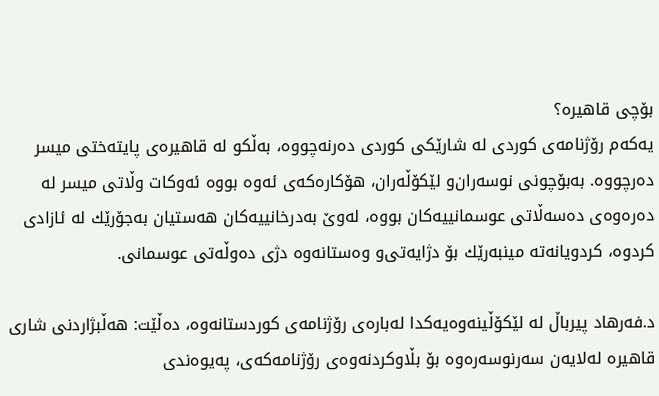بۆچی‌ قاهیره‌؟
یه‌كه‌م رۆژنامه‌ی‌ كوردی‌ له‌ شارێكی‌ كوردی‌ ده‌رنه‌چووه‌، به‌ڵكو له‌ قاهیره‌ی‌ پایته‌ختی‌ میسر ده‌رچووه‌. به‌بۆچونی‌ نوسه‌ران‌و لێكۆڵه‌ران، هۆكاره‌كه‌ی‌ ئه‌وه‌ بووه‌ ئه‌وكات وڵاتی‌ میسر له‌ ده‌ره‌وه‌ی‌ ده‌سه‌ڵاتی‌ عوسمانییه‌كان بووه‌، له‌وێ‌ به‌درخانییه‌كان هه‌ستیان به‌جۆرێك له‌ ئازادی‌ كرد‌وه‌، كردویانه‌ته‌ مینبه‌رێك بۆ دژایه‌تی‌‌و وه‌ستانه‌وه‌ دژی‌ ده‌وڵه‌تی‌ عوسمانی‌.

د.فه‌رهاد پیرباڵ له‌ لێكۆڵینه‌وه‌یه‌كدا له‌باره‌ی‌ رۆژنامه‌ی‌ كوردستانه‌وه‌، ده‌ڵێت: هه‌ڵبژاردنی‌ شاری‌ قاهیره‌ له‌لایه‌ن سه‌رنوسه‌ره‌وه‌ بۆ بڵاوكردنه‌وه‌ی‌ رۆژنامه‌كه‌ی‌، په‌یوه‌ندی‌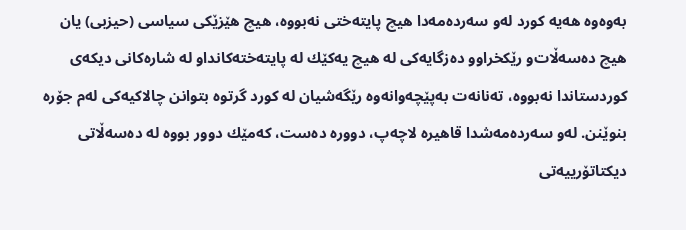به‌وه‌وه‌ هه‌یه‌ كورد له‌و سه‌رده‌مه‌دا هیچ پایته‌ختی‌ نه‌بووه‌، هیچ هێزێكی‌ سیاسی‌ (حیزبی‌) یان هیچ ده‌سه‌ڵات‌و رێكخراوو ده‌زگایه‌كی‌ له‌ هیچ یه‌كێك له‌ پایته‌خته‌كاندا‌و له‌ شاره‌كانی‌ دیكه‌ی‌ كوردستاندا نه‌بووه‌، ته‌نانه‌ت به‌پێچه‌وانه‌وه‌ رێگه‌شیان له‌ كورد گرتوه‌ بتوانن چالاكیه‌كی‌ له‌م جۆره‌ بنوێنن. له‌و سه‌رده‌مه‌شدا قاهیره‌ لاچه‌پ، دووره‌ ده‌ست، كه‌مێك دوور بووه‌ له‌ ده‌سه‌ڵاتی‌ دیكتاتۆرییه‌تی‌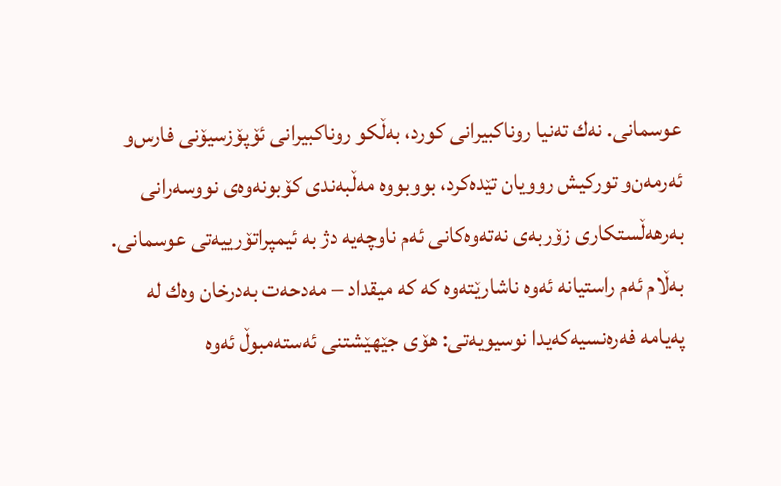عوسمانی‌. نه‌ك ته‌نیا روناكبیرانی‌ كورد، به‌ڵكو روناكبیرانی‌ ئۆپۆزسیۆنی‌ فارس‌و ئه‌رمه‌ن‌و توركیش روویان تێده‌كرد، بووبووه‌ مه‌ڵبه‌ندی‌ كۆبونه‌وه‌ی‌ نووسه‌رانی‌ به‌رهه‌ڵستكاری‌ زۆربه‌ی‌ نه‌ته‌وه‌كانی‌ ئه‌م ناوچه‌یه‌ دژ به‌ ئیمپراتۆرییه‌تی‌ عوسمانی‌. به‌ڵام ئه‌م راستیانه‌ ئه‌وه‌ ناشارێته‌وه‌ كه‌ كه‌ میقداد – مه‌دحه‌ت به‌درخان وه‌ك له‌ په‌یامه‌ فه‌ره‌نسیه‌كه‌یدا نوسیویه‌تی‌: هۆی‌ جێهێشتنی‌ ئه‌سته‌مبوڵ ئه‌وه‌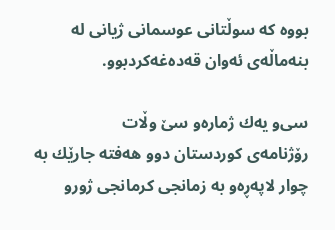بووه‌ كه‌ سوڵتانی‌ عوسمانی‌ ژیانی‌ له‌ بنه‌ماڵه‌ی‌ ئه‌وان قه‌ده‌غه‌كردبوو.

سی‌‌و یه‌ك ژماره‌و سێ‌ وڵات
رۆژنامه‌ی‌ كوردستان دوو هه‌فته‌ جارێك به‌ چوار لاپه‌ڕه‌و به‌ زمانجی‌ كرمانجی‌ ژورو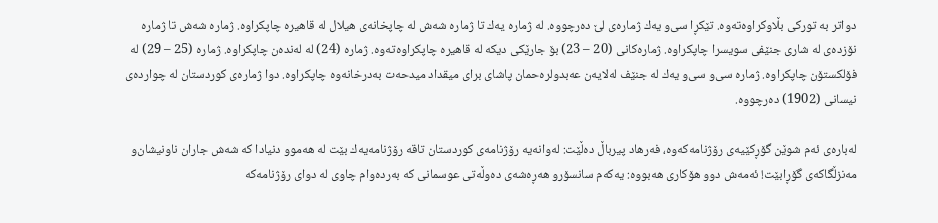دواتر به‌ توركی‌ بڵاوكراوه‌ته‌وه‌. تێكڕا سی‌‌و یه‌ك ژماره‌ی‌ لێ ده‌رچووه‌. له‌ ژماره‌ یه‌ك تا ژماره‌ شه‌ش له‌ چاپخانه‌ی‌ هیلال له‌ قاهیره‌ چاپكراوه‌. ژماره‌ شه‌ش تا ژماره‌ نۆزده‌ی‌ له‌ شاری‌ جنێفی‌ سویسرا چاپكراوه‌. ژماره‌كانی‌ (20 – 23) بۆ جارێكی‌ دیكه‌ له‌ قاهیره‌ چاپكراوه‌ته‌وه‌. ژماره‌ (24) له‌ له‌نده‌ن چاپكراوه‌. ژماره‌ (25 – 29) له‌ فۆلكستۆن چاپكراوه‌. ژماره‌ سی‌‌و سی‌‌و یه‌ك له‌ جنێف له‌لایه‌ن عه‌بدولره‌حمان پاشای‌ برای‌ میقداد میدحه‌ت به‌درخانه‌وه‌ چاپكراوه‌. دوا ژماره‌ی‌ كوردستان له‌ چوارده‌ی‌ نیسانی‌ (1902) ده‌رچووه‌.

له‌باره‌ی‌ ئه‌م شوێن گۆڕكێیه‌ی‌ رۆژنامه‌كه‌وه‌، فه‌رهاد پیرباڵ ده‌ڵێت: له‌وانه‌یه‌ رۆژنامه‌ی‌ كوردستان تاقه‌ رۆژنامه‌یه‌ك بێت له‌ هه‌موو دنیادا كه‌ شه‌ش جاران ناونیشان‌و مه‌نزڵگاكه‌ی‌ گۆڕابێت! ئه‌مه‌ش دوو هۆكاری‌ هه‌بووه‌: یه‌كه‌م سانسۆرو هه‌ڕه‌شه‌ی‌ ده‌وڵه‌تی‌ عوسمانی‌ كه‌ به‌رده‌وام چاوی‌ له‌ دوای‌ رۆژنامه‌كه‌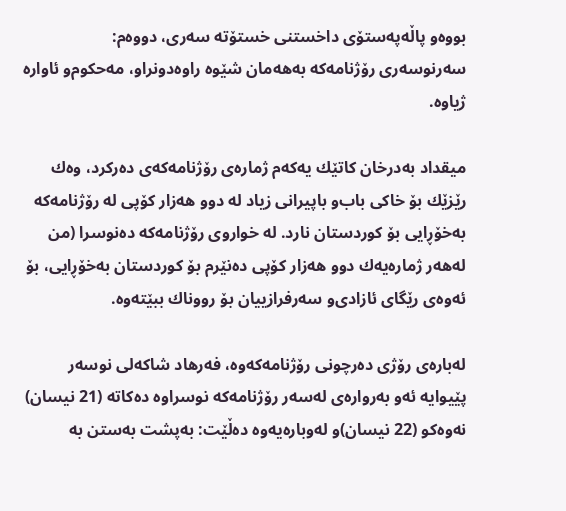بووه‌‌و پاڵه‌په‌ستۆی‌ داخستنی‌ خستۆته‌ سه‌ری‌، دووه‌م: سه‌رنوسه‌ری‌ رۆژنامه‌كه‌ به‌هه‌مان شێوه‌ راوه‌دونراو، مه‌حكوم‌و ئاواره‌ ژیاوه‌.

میقداد به‌درخان كاتێك یه‌كه‌م ژماره‌ی‌ رۆژنامه‌كه‌ی‌ ده‌ركرد، وه‌ك رێزێك بۆ خاكی‌ باب‌و باپیرانی‌ زیاد له‌ دوو هه‌زار كۆپی‌ له‌ رۆژنامه‌كه‌ به‌خۆڕایی‌ بۆ كوردستان نارد. له‌ خواروی‌ رۆژنامه‌كه‌ ده‌نوسرا (من له‌هه‌ر ژماره‌یه‌ك دوو هه‌زار كۆپی‌ ده‌نێرم بۆ كوردستان به‌خۆڕایی‌، بۆ ئه‌وه‌ی‌ رێگای‌ ئازادی‌‌و سه‌رفرازییان بۆ رووناك ببێته‌وه‌.

له‌باره‌ی‌ رۆژی‌ ده‌رچونی‌ رۆژنامه‌كه‌وه‌، فه‌رهاد شاكه‌لی‌ نوسه‌ر پێیوایه‌ ئه‌و به‌رواره‌ی‌ له‌سه‌ر رۆژنامه‌كه‌ نوسراوه‌ ده‌كاته‌ (21 نیسان) نه‌وه‌كو (22 نیسان)و له‌وباره‌یه‌وه‌ ده‌ڵێت: به‌پشت به‌ستن به‌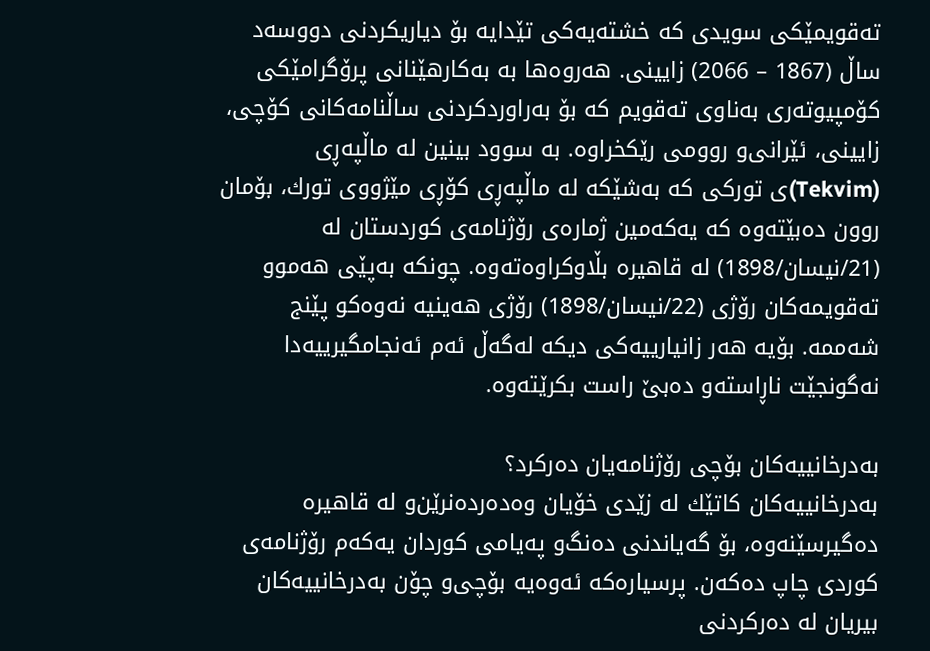ته‌قویمێكی‌ سویدی‌ كه‌ خشته‌یه‌كی‌ تێدایه‌ بۆ دیاریكردنی‌ دووسه‌د ساڵ (1867 – 2066) زایینی‌. هه‌روه‌ها به‌ به‌كارهێنانی‌ پرۆگرامێكی‌ كۆمپیوته‌ری‌ به‌ناوی‌ ته‌قویم كه‌ بۆ به‌راوردكردنی‌ ساڵنامه‌كانی‌ كۆچی‌، زایینی‌، ئێرانی‌‌و روومی‌ رێكخراوه‌. به‌ سوود بینین له‌ ماڵپه‌ڕی‌ (Tekvim)ی‌ توركی‌ كه‌ به‌شێكه‌ له‌ ماڵپه‌ڕی‌ كۆڕی‌ مێژووی‌ تورك، بۆمان روون ده‌بێته‌وه‌ كه‌ یه‌كه‌مین ژماره‌ی‌ رۆژنامه‌ی‌ كوردستان له‌ (21/نیسان/1898) له‌ قاهیره‌ بڵاوكراوه‌ته‌وه‌. چونكه‌ به‌پێی‌ هه‌موو ته‌قویمه‌كان رۆژی‌ (22/نیسان/1898) رۆژی‌ هه‌ینیه‌ نه‌وه‌كو پێنج شه‌ممه‌. بۆیه‌ هه‌ر زانیارییه‌كی‌ دیكه‌ له‌گه‌ڵ ئه‌م ئه‌نجامگیرییه‌دا نه‌گونجێت ناڕاسته‌و ده‌بێ‌ راست بكرێته‌وه‌.

به‌درخانییه‌كان بۆچی‌ رۆژنامه‌یان ده‌ركرد؟
به‌درخانییه‌كان كاتێك له‌ زێدی‌ خۆیان وه‌ده‌رده‌نرێن‌و له‌ قاهیره‌ ده‌گیرسێنه‌وه‌، بۆ گه‌یاندنی‌ ده‌نگ‌و په‌یامی‌ كوردان یه‌كه‌م رۆژنامه‌ی‌ كوردی‌ چاپ ده‌كه‌ن. پرسیاره‌كه‌ ئه‌وه‌یه‌ بۆچی‌‌و چۆن به‌درخانییه‌كان بیریان له‌ ده‌ركردنی‌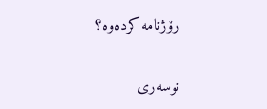رۆژنامه‌ كرده‌وه‌؟

نوسه‌ری‌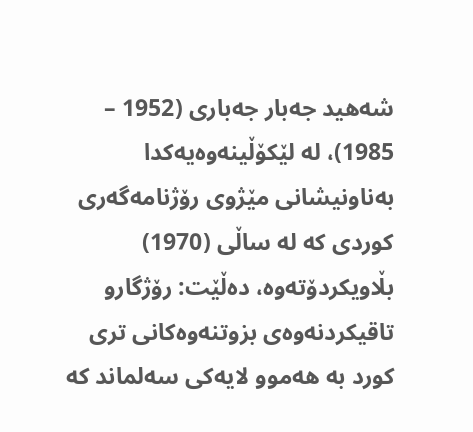شه‌هید جه‌بار جه‌باری‌ (1952 – 1985)، له‌ لێكۆڵینه‌وه‌یه‌كدا به‌ناونیشانی‌ مێژوی‌ رۆژنامه‌گه‌ری‌ كوردی‌ كه‌ له‌ ساڵی‌ (1970) بڵاویكردۆته‌وه‌، ده‌ڵێت: رۆژگارو تاقیكردنه‌وه‌ی‌ بزوتنه‌وه‌كانی‌ تری‌ كورد به‌ هه‌موو لایه‌كی‌ سه‌لماند كه‌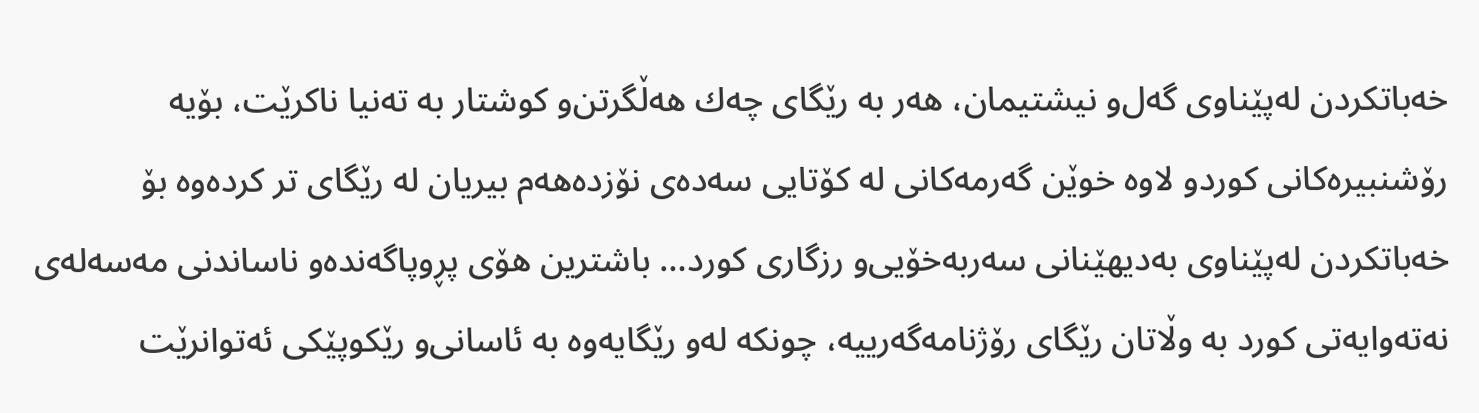خه‌باتكردن له‌پێناوی‌ گه‌ل‌و نیشتیمان، هه‌ر به‌ رێگای‌ چه‌ك هه‌ڵگرتن‌و كوشتار به‌ ته‌نیا ناكرێت، بۆیه‌ رۆشنبیره‌كانی‌ كوردو لاوه‌ خوێن گه‌رمه‌كانی‌ له‌ كۆتایی‌ سه‌ده‌ی‌ نۆزده‌هه‌م بیریان له‌ رێگای‌ تر كرده‌وه‌ بۆ خه‌باتكردن له‌پێناوی‌ به‌دیهێنانی‌ سه‌ربه‌خۆیی‌‌و رزگاری‌ كورد… باشترین هۆی‌ پڕوپاگه‌نده‌و ناساندنی‌ مه‌سه‌له‌ی‌ نه‌ته‌وایه‌تی‌ كورد به‌ وڵاتان رێگای‌ رۆژنامه‌گه‌رییه‌، چونكه‌ له‌و رێگایه‌وه‌ به‌ ئاسانی‌‌و رێكوپێكی‌ ئه‌توانرێت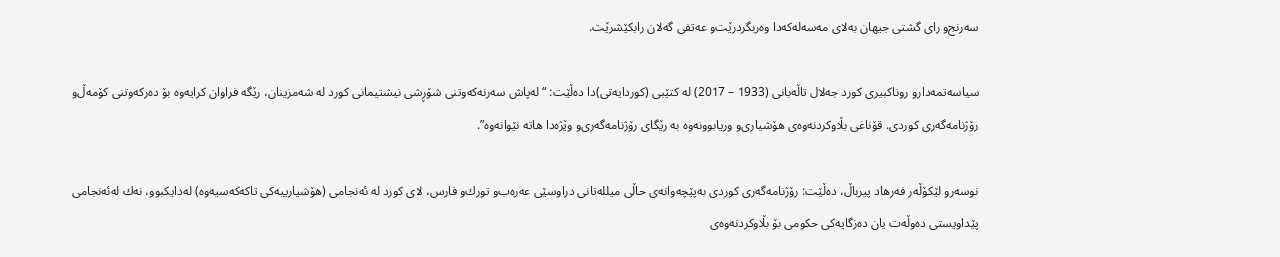سه‌رنج‌و رای‌ گشتی‌ جیهان به‌لای‌ مه‌سه‌له‌كه‌دا وه‌ربگردرێت‌و عه‌تفی‌ گه‌لان رابكێشرێت.

سیاسه‌تمه‌دارو روناكبیری‌ كورد جه‌لال تاڵه‌بانی‌ (1933 – 2017) له‌ كتێبی‌ (كوردایه‌تی‌)دا ده‌ڵێت: “له‌پاش سه‌رنه‌كه‌وتنی‌ شۆڕشی‌ نیشتیمانی‌ كورد له‌ شه‌مزینان، رێگه‌ فراوان كرایه‌وه‌ بۆ ده‌ركه‌وتنی‌ كۆمه‌ڵ‌و رۆژنامه‌گه‌ری‌ كوردی‌. قۆناغی‌ بڵاوكردنه‌وه‌ی‌ هۆشیاری‌‌و وریابوونه‌وه‌ به‌ رێگای‌ رۆژنامه‌گه‌ری‌‌و وێژه‌دا هاته‌ نێوانه‌وه‌”.

نوسه‌رو لێكۆڵه‌ر فه‌رهاد پیرباڵ، ده‌ڵێت: رۆژنامه‌گه‌ری‌ كوردی‌ به‌پێچه‌وانه‌ی‌ حاڵی‌ میلله‌تانی‌ دراوسێی‌ عه‌ره‌ب‌و تورك‌و فارس، لای‌ كورد له‌ ئه‌نجامی‌ (هۆشیارییه‌كی‌ تاكه‌كه‌سیه‌وه‌) له‌دایكبوو، نه‌ك له‌ئه‌نجامی‌ پێداویستی‌ ده‌وڵه‌ت یان ده‌زگایه‌كی‌ حكومی‌ بۆ بڵاوكردنه‌وه‌ی‌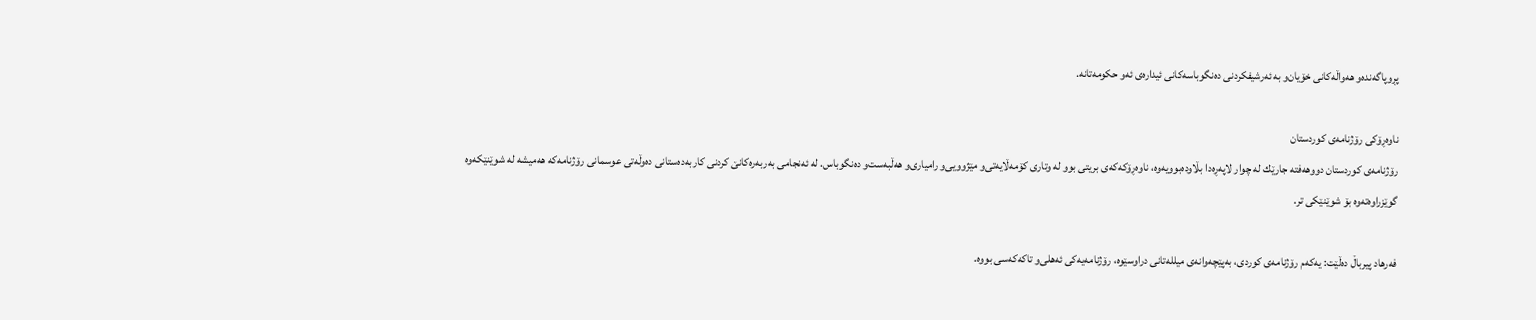پڕوپاگه‌نده‌و هه‌واڵه‌كانی‌ خۆیان‌و به‌ ئه‌رشیفكردنی‌ ده‌نگوباسه‌كانی‌ ئیداره‌ی‌ ئه‌و حكومه‌تانه‌.

ناوه‌ڕۆكی‌ رۆژنامه‌ی‌ كوردستان
رۆژنامه‌ی‌ كوردستان دووهه‌فته‌ جارێك له‌ چوار لاپه‌ڕه‌دا بڵاوده‌بوویه‌وه‌، ناوه‌ڕۆكه‌كه‌ی‌ بریتی‌ بوو له‌ وتاری‌ كۆمه‌ڵایه‌تی‌‌و مێژوویی‌‌و رامیاری‌‌و هه‌ڵبه‌ست‌و ده‌نگوباس. له‌ ئه‌نجامی‌ به‌ربه‌ره‌كانێ‌ كردنی‌ كاربه‌ده‌ستانی‌ ده‌وڵه‌تی‌ عوسمانی‌ رۆژنامه‌كه‌ هه‌میشه‌ له‌ شوێنێكه‌وه‌ گوێزراوه‌ته‌وه‌ بۆ شوێنێكی‌ تر.

فه‌رهاد پیرباڵ ده‌ڵێت: یه‌كه‌م رۆژنامه‌ی‌ كوردی‌، به‌پێچه‌وانه‌ی‌ میلله‌تانی‌ دراوسێوه‌، رۆژنامه‌یه‌كی‌ ئه‌هلی‌‌و تاكه‌كه‌سی‌ بووه‌.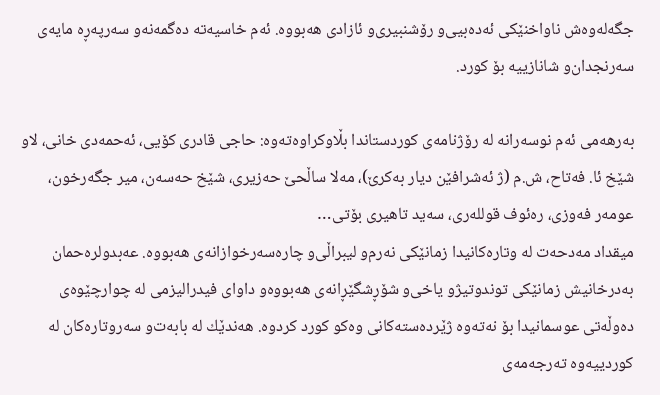جگه‌له‌وه‌ش ناواخنێكی‌ ئه‌ده‌بیی‌‌و رۆشنبیری‌‌و ئازادی‌ هه‌بووه‌. ئه‌م خاسیه‌ته‌ ده‌گمه‌نه‌‌و سه‌رپه‌ڕه‌ مایه‌ی‌ سه‌رنجدان‌و شانازییه‌ بۆ كورد.

به‌رهه‌می‌ ئه‌م نوسه‌رانه‌ له‌ رۆژنامه‌ی‌ كوردستاندا بڵاوكراوه‌ته‌وه‌: حاجی‌ قادری‌ كۆیی‌، ئه‌حمه‌دی‌ خانی‌، لاو شێخ ئا. فه‌تاح، ش.م (ژ ئه‌شرافێن دیار به‌كرێ‌)، مه‌لا ساڵحێ‌ حه‌زیری‌، شێخ حه‌سه‌ن، میر جگه‌رخون، عومه‌ر فه‌وزی‌، ره‌ئوف قولله‌ری‌، سه‌ید تاهیری‌ بۆتی‌…
میقداد مه‌دحه‌ت له‌ وتاره‌كانیدا زمانێكی‌ نه‌رم‌و لیبراڵی‌‌و چاره‌سه‌رخوازانه‌ی‌ هه‌بووه‌. عه‌بدولره‌حمان به‌درخانیش زمانێكی‌ توندوتیژو یاخی‌‌و شۆڕشگێڕانه‌ی‌ هه‌بووه‌‌و داوای‌ فیدرالیزمی‌ له‌ چوارچێوه‌ی‌ ده‌وڵه‌تی‌ عوسمانیدا بۆ نه‌ته‌وه‌ ژێرده‌سته‌كانی‌ وه‌كو كورد كردوه‌. هه‌ندێك له‌ بابه‌ت‌و سه‌روتاره‌كان له‌ كوردییه‌وه‌ ته‌رجه‌مه‌ی‌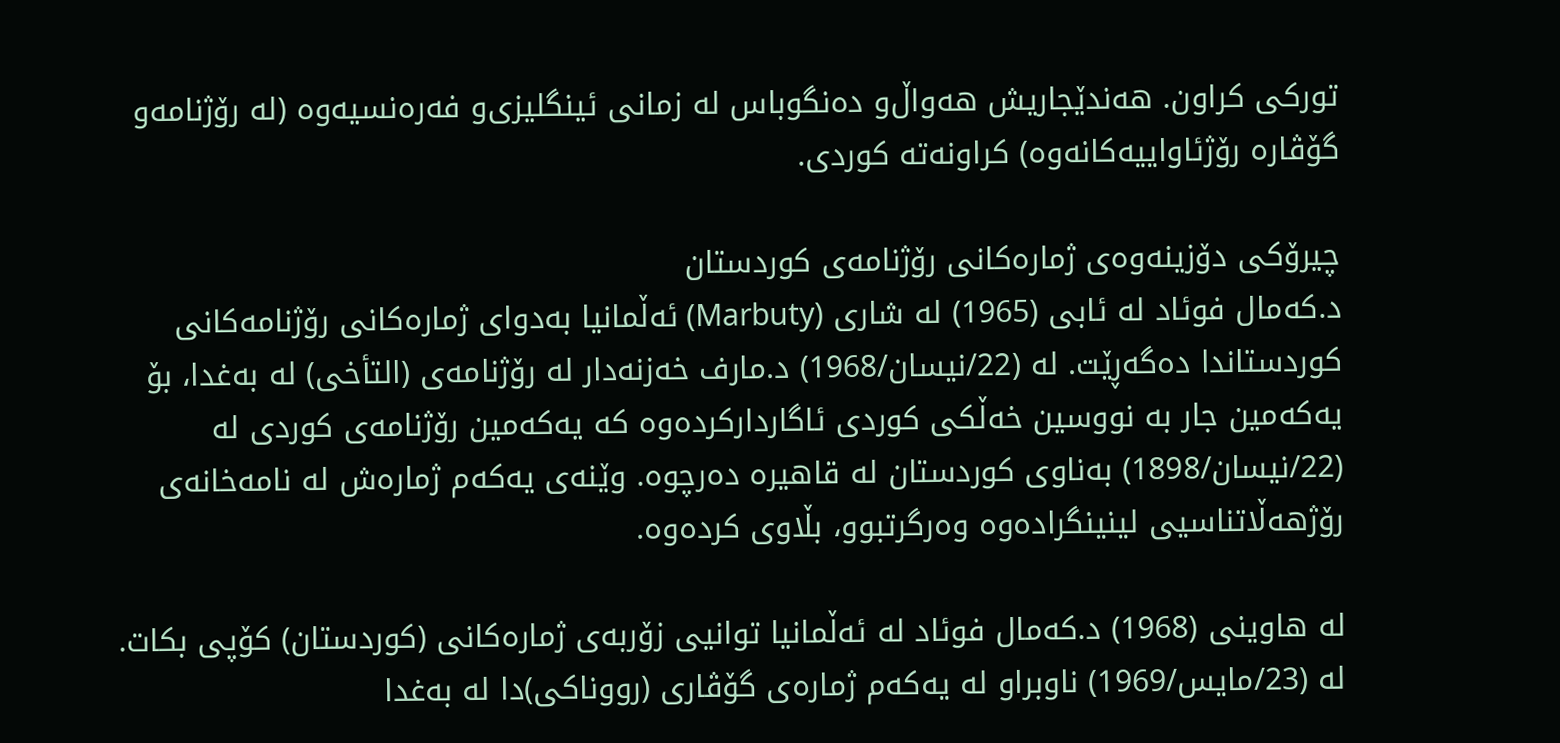توركی‌ كراون. هه‌ندێجاریش هه‌واڵ‌و ده‌نگوباس له‌ زمانی‌ ئینگلیزی‌‌و فه‌ره‌نسیه‌وه‌ (له‌ رۆژنامه‌و گۆڤاره‌ رۆژئاواییه‌كانه‌وه‌) كراونه‌ته‌ كوردی‌.

چیرۆكی‌ دۆزینه‌وه‌ی‌ ژماره‌كانی‌ رۆژنامه‌ی‌ كوردستان
د.كه‌مال فوئاد له‌ ئابی‌ (1965) له‌ شاری‌ (Marbuty) ئه‌ڵمانیا به‌دوای‌ ژماره‌كانی‌ رۆژنامه‌كانی‌ كوردستاندا ده‌گه‌ڕێت. له‌ (22/نیسان/1968) د.مارف خه‌زنه‌دار له‌ رۆژنامه‌ی‌ (التأخی‌) له‌ به‌غدا، بۆ یه‌كه‌مین جار به‌ نووسین خه‌ڵكی‌ كوردی‌ ئاگارداركرده‌وه‌ كه‌ یه‌كه‌مین رۆژنامه‌ی‌ كوردی‌ له‌ (22/نیسان/1898) به‌ناوی‌ كوردستان له‌ قاهیره‌ ده‌رچوه‌. وێنه‌ی یه‌كه‌م ژماره‌ش له‌ نامه‌خانه‌ی‌ رۆژهه‌ڵاتناسیی‌ لینینگراده‌وه‌ وه‌رگرتبوو، بڵاوی‌ كرده‌وه‌.

له‌ هاوینی‌ (1968) د.كه‌مال فوئاد له‌ ئه‌ڵمانیا توانیی‌ زۆربه‌ی‌ ژماره‌كانی‌ (كوردستان) كۆپی‌ بكات. له‌ (23/مایس/1969) ناوبراو له‌ یه‌كه‌م ژماره‌ی‌ گۆڤاری‌ (رووناكی)دا له‌ به‌غدا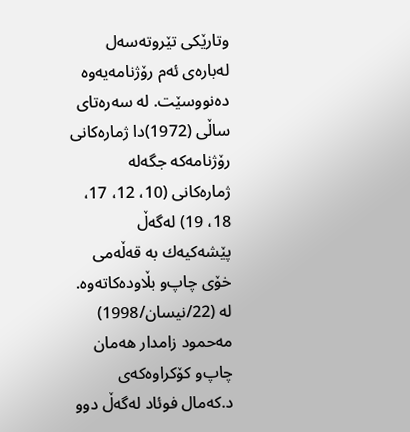وتارێكی‌ تێروته‌سه‌ل له‌باره‌ی‌ ئه‌م رۆژنامه‌یه‌وه‌ ده‌نووسێت. له‌ سه‌ره‌تای‌ ساڵی‌ (1972)دا ژماره‌كانی‌ رۆژنامه‌كه‌ جگه‌له‌ ژماره‌كانی‌ (10، 12، 17، 18، 19) له‌گه‌ڵ پێشه‌كیه‌ك به‌ قه‌ڵه‌می‌ خۆی‌ چاپ‌و بڵاوده‌كاته‌وه‌. له‌ (22/نیسان/1998) مه‌حمود زامدار هه‌مان چاپ‌و كۆكراوه‌كه‌ی‌ د.كه‌مال فوئاد له‌گه‌ڵ دوو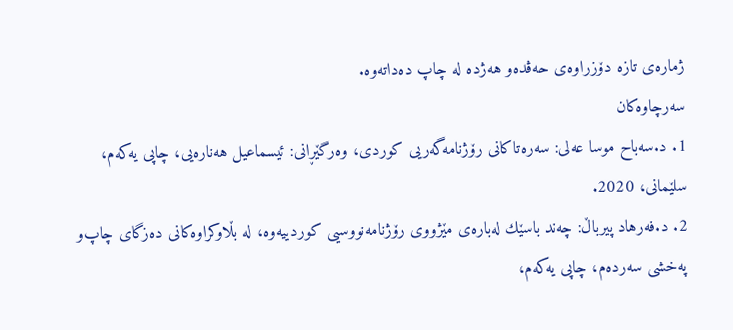ژماره‌ی‌ تازه‌ دۆزراوه‌ی‌ حه‌ڤده‌و هه‌ژده‌ له‌ چاپ ده‌داته‌وه‌.
سه‌رچاوه‌كان
1. د.سه‌باح موسا عه‌لی‌: سه‌ره‌تاكانی‌ رۆژنامه‌گه‌ریی‌ كوردی‌، وه‌رگێڕانی‌: ئیسماعیل هه‌ناره‌یی‌، چاپی‌ یه‌كه‌م، سلێمانی‌، 2020.
2. د.فه‌رهاد پیرباڵ: چه‌ند باسێك له‌باره‌ی‌ مێژووی‌ رۆژنامه‌نووسیی‌ كوردییه‌وه‌، له‌ بڵاوكراوه‌كانی‌ ده‌زگای‌ چاپ‌و په‌خشی‌ سه‌رده‌م، چاپی‌ یه‌كه‌م،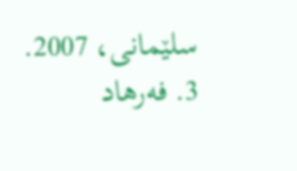سلێمانی‌، 2007.
3. فه‌رهاد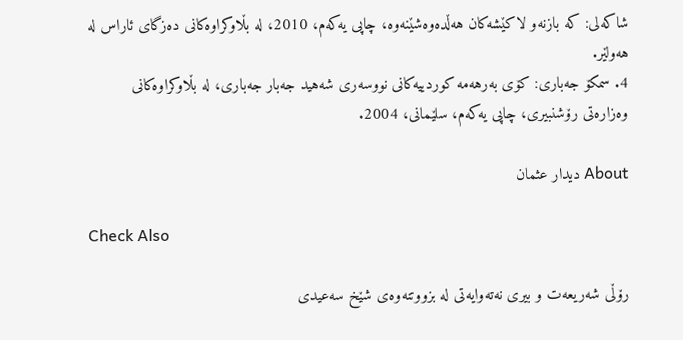شاكه‌لی‌: كه‌ بازنه‌و لاكێشه‌كان هه‌ڵده‌وه‌شێنه‌وه‌، چاپی‌ یه‌كه‌م، 2010، له‌ بڵاوكراوه‌كانی‌ ده‌زگای‌ ئاراس له‌ هه‌ولێر.
4. سمكۆ جه‌باری‌: كۆی‌ به‌رهه‌مه‌ كوردییه‌كانی‌ نووسه‌ری‌ شه‌هید جه‌بار جه‌باری‌، له‌ بڵاوكراوه‌كانی‌ وه‌زاره‌تی‌ رۆشنبیری‌، چاپی‌ یه‌كه‌م، سلێمانی‌، 2004.

About دیدار عثمان

Check Also

رۆڵی شەریعەت ‌و بیری نەتەوایەتی له‌ بزووتنەوەی شێخ سەعیدی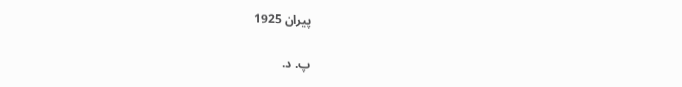پیران 1925

پ. د.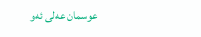عوسمان عه‌لی ئەو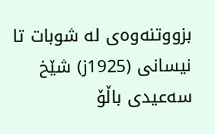بزووتنەوەی لە شوبات تا نیسانی (1925ز) شێخ سەعیدی باڵۆ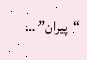“پیران” …